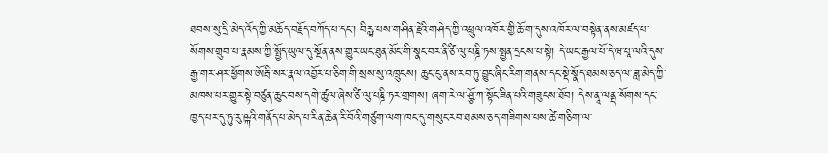ཐབས་སུ་དྲི་མེད་འོད་ཀྱི་མཆོད་བརྗོད་བཀོད་པ་དང་། བིརྺ་པས་གཤིན་རྗེའི་གཤེད་ཀྱི་འཕྲུལ་འཁོར་གྱི་ཆོ་ག་དུས་འཁོར་ལ་བསྟེན་ནས་མཛད་པ་སོགས་གྲུབ་པ་རྣམས་ཀྱི་སྤྱོད་ཡུལ་དུ་སྔོན་ནས་གྱུར་ཡང་ཐུན་མོང་གི་སྣང་བར་ནི་ཙི་ལུ་པཎྜི་ཏས་སྤྱན་དྲངས་པ་སྟེ། དེ་ཡང་རྒྱལ་པོ་དེ་ཝ་པཱ་ལའི་དུས་རྒྱ་གར་ཤར་ཕྱོགས་ཨོརྦི་སར་རྣལ་འབྱོར་པ་ཅིག་གི་སྲས་སུ་འཁྲུངས། ཆུང་ངུ་ནས་རབ་ཏུ་བྱུང་ཞིང་རིག་གནས་དང་སྡེ་སྣོད་ཐམས་ཅད་ལ་ཟླ་མེད་ཀྱི་མཁས་པར་གྱུར་སྟེ་བཙུན་ཆུང་བས་དགེ་ཚུལ་ཞེས་ཙི་ལུ་པཎྜི་ཏར་གྲགས། ཞག་རེ་ལ་ཤྩོ་ཀ་སྟོང་ཟིན་པའི་གཟུངས་ཐོབ། དེས་ནཱ་ལནྡ་སོགས་དང་ཁྱད་པར་དུ་ཏུ་རུ་ཥྐའི་གནོད་པ་མེད་པ་རིན་ཆེན་རི་བོའི་གཙུག་ལག་ཁང་དུ་གསུང་རབ་ཐམས་ཅད་གཟིགས་པས་ཚེ་གཅིག་ལ་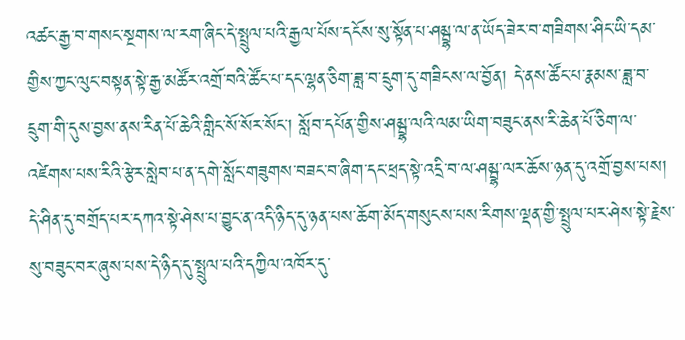འཚང་རྒྱ་བ་གསང་སྔགས་ལ་རག་ཞིང་དེ་སྤྲུལ་པའི་རྒྱལ་པོས་དངོས་སུ་སྟོན་པ་ཤམྦྷ་ལ་ན་ཡོད་ཟེར་བ་གཟིགས་ཤིང་ཡི་དམ་གྱིས་ཀྱང་ལུང་བསྟན་སྟེ་རྒྱ་མཚོར་འགྲོ་བའི་ཚོང་པ་དང་ལྷན་ཅིག་ཟླ་བ་དྲུག་དུ་གཟིངས་ལ་བྱོན། དེ་ནས་ཚོང་པ་རྣམས་ཟླ་བ་དྲུག་གི་དུས་བྱས་ནས་རིན་པོ་ཆེའི་གླིང་སོ་སོར་སོང་། སློབ་དཔོན་གྱིས་ཤམྦྷ་ལའི་ལམ་ཡིག་བཟུང་ནས་རི་ཆེན་པོ་ཅིག་ལ་འཛེགས་པས་རིའི་རྩེར་སླེབ་པ་ན་དགེ་སློང་གཟུགས་བཟང་བ་ཞིག་དང་ཕྲད་སྟེ་འདྲི་བ་ལ་ཤམྦྷ་ལར་ཆོས་ཉན་དུ་འགྲོ་བྱས་པས། དེ་ཤིན་དུ་བགྲོད་པར་དཀའ་སྟེ་ཤེས་པ་བྱུང་ན་འདི་ཉིད་དུ་ཉན་པས་ཆོག་མོད་གསུངས་པས་རིགས་ལྡན་གྱི་སྤྲུལ་པར་ཤེས་སྟེ་རྗེས་སུ་བཟུང་བར་ཞུས་པས་དེ་ཉིད་དུ་སྤྲུལ་པའི་དཀྱིལ་འཁོར་དུ་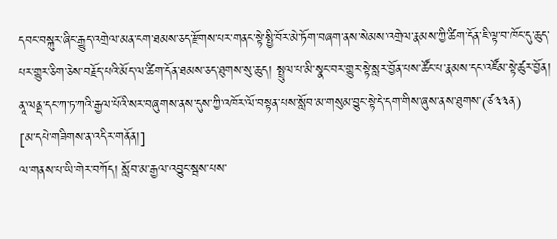དབང་བསྐུར་ཞིང་རྒྱུད་འགྲེལ་མན་ངག་ཐམས་ཅད་རྫོགས་པར་གནང་སྟེ་སྤྱི་བོར་མེ་ཏོག་བཞག་ནས་སེམས་འགྲེལ་རྣམས་ཀྱི་ཚིག་དོན་ཇི་ལྟ་བ་ཁོང་དུ་ཆུད་པར་གྱུར་ཅིག་ཅེས་བརྗོད་པའི་མོད་ལ་ཚིག་དོན་ཐམས་ཅད་ཐུགས་སུ་ཆུད། སྤྲུལ་པ་མི་སྣང་བར་གྱུར་སྟེ་སླར་བྱོན་པས་ཚོང་པ་རྣམས་དང་འཛོམ་སྟེ་ཚུར་བྱོན། ནཱ་ལནྡ་དང་ཀ་ཏ་ཀའི་རྒྱལ་པོའི་སར་བཞུགས་ནས་དུས་ཀྱི་འཁོར་ལོ་བསྟན་པས་སློབ་མ་གསུམ་བྱུང་སྟེ་དེ་དག་གིས་ཞུས་ནས་ཐུགས་(ཙ༣༣ན)
[མ་དཔེ་གཟིགས་ན་འདིར་གནོན།]
ལ་གནས་པ་ཡི་གེར་བཀོད། སློབ་མ་རྒྱལ་འབྱུང་སྦས་པས་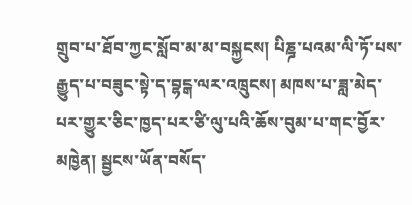གྲུབ་པ་ཐོབ་ཀྱང་སློབ་མ་མ་བསྐྱངས། པིཎྜ་པའམ་ལི་ཏོ་པས་རྒྱུད་པ་བཟུང་སྟེ་ད་བྷངྒ་ལར་འཁྲུངས། མཁས་པ་ཟླ་མེད་པར་གྱུར་ཅིང་ཁྱད་པར་ཙི་ལུ་པའི་ཆོས་བུམ་པ་གང་བྱོར་མཁྱེན། སྦྱངས་ཡོན་བསོད་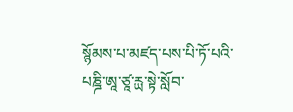སྙོམས་པ་མཛད་པས་པི་ཏོ་པའི་པཎྜི་ཨཱ་ཙཱ་རྻ་སྟེ་སློབ་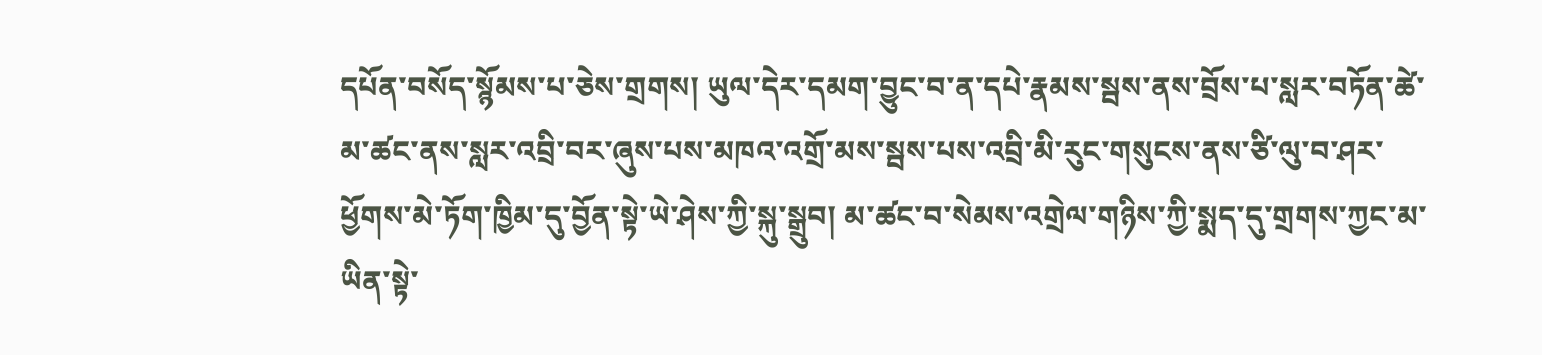དཔོན་བསོད་སྙོམས་པ་ཅེས་གྲགས། ཡུལ་དེར་དམག་བྱུང་བ་ན་དཔེ་རྣམས་སྦས་ནས་བྲོས་པ་སླར་བཏོན་ཚེ་མ་ཚང་ནས་སླར་འབྲི་བར་ཞུས་པས་མཁའ་འགྲོ་མས་སྦས་པས་འབྲི་མི་རུང་གསུངས་ནས་ཙི་ལུ་བ་ཤར་ཕྱོགས་མེ་ཏོག་ཁྱིམ་དུ་བྱོན་སྟེ་ཡེ་ཤེས་ཀྱི་སྐུ་སྒྲུབ། མ་ཚང་བ་སེམས་འགྲེལ་གཉིས་ཀྱི་སྨད་དུ་གྲགས་ཀྱང་མ་ཡིན་སྟེ་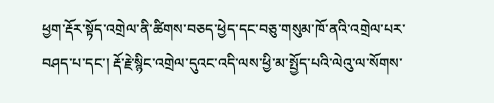ཕྱག་རྡོར་སྟོད་འགྲེལ་ནི་ཚིགས་བཅད་ཕྱེད་དང་བཅུ་གསུམ་ཁོ་ནའི་འགྲེལ་པར་བཤད་པ་དང་། རྡོ་རྗེ་སྙིང་འགྲེལ་དུའང་འདི་ལས་ཕྱི་མ་སྤྱོད་པའི་ལེའུ་ལ་སོགས་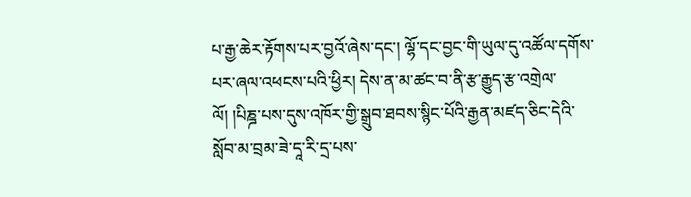པ་རྒྱ་ཆེར་རྟོགས་པར་བྱའོ་ཞེས་དང་། ལྷོ་དང་བྱང་གི་ཡུལ་དུ་འཚོལ་དགོས་པར་ཞལ་འཕངས་པའི་ཕྱིར། དེས་ན་མ་ཚང་བ་ནི་རྩ་རྒྱུད་རྩ་འགྲེལ་ལོ། །པིཎྜ་པས་དུས་འཁོར་གྱི་སྒྲུབ་ཐབས་སྙིང་པོའི་རྒྱན་མཛད་ཅིང་དེའི་སློབ་མ་བྲམ་ཟེ་དཱ་རི་དྲ་པས་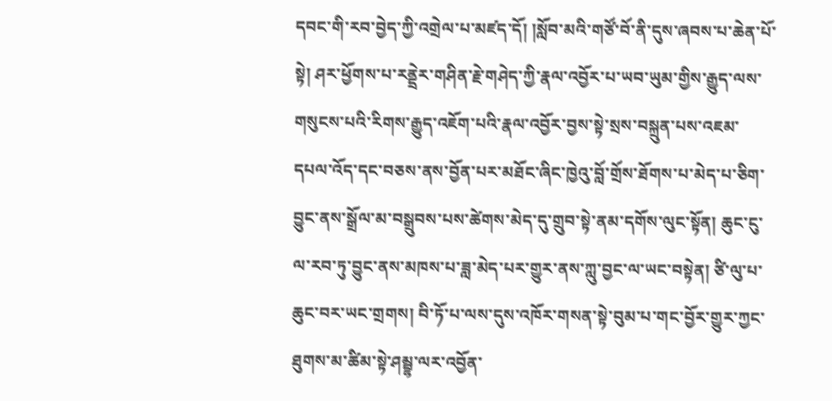དབང་གི་རབ་བྱེད་ཀྱི་འགྲེལ་པ་མཛད་དོ། །སློབ་མའི་གཙོ་བོ་ནི་དུས་ཞབས་པ་ཆེན་པོ་སྟེ། ཤར་ཕྱོགས་པ་རནྡྲེར་གཤིན་རྗེ་གཤེད་ཀྱི་རྣལ་འབྱོར་པ་ཡབ་ཡུམ་གྱིས་རྒྱུད་ལས་གསུངས་པའི་རིགས་རྒྱུད་འཇོག་པའི་རྣལ་འབྱོར་བྱས་སྟེ་སྲས་བསྐྲུན་པས་འཇམ་དཔལ་འོད་དང་བཅས་ནས་བྱོན་པར་མཐོང་ཞིང་ཁྱེའུ་བློ་གྲོས་ཐོགས་པ་མེད་པ་ཅིག་བྱུང་ནས་སྒྲོལ་མ་བསྒྲུབས་པས་ཚེགས་མེད་དུ་གྲུབ་སྟེ་ནམ་དགོས་ལུང་སྟོན། ཆུང་ངུ་ལ་རབ་ཏུ་བྱུང་ནས་མཁས་པ་ཟླ་མེད་པར་གྱུར་ནས་ཀླུ་བྱང་ལ་ཡང་བསྟེན། ཙི་ལུ་པ་ཆུང་བར་ཡང་གྲགས། བི་ཏོ་པ་ལས་དུས་འཁོར་གསན་སྟེ་བུམ་པ་གང་བྱོར་གྱུར་ཀྱང་ཐུགས་མ་ཚིམ་སྟེ་ཤམྦྷ་ལར་འབྱོན་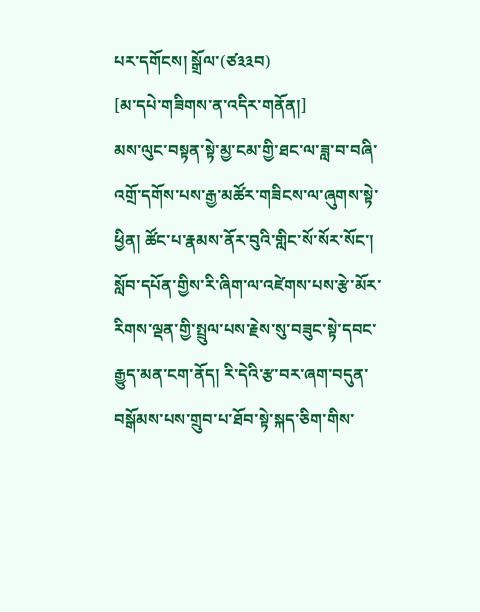པར་དགོངས། སྒྲོལ་(ཙ༣༣བ)
[མ་དཔེ་གཟིགས་ན་འདིར་གནོན།]
མས་ལུང་བསྟན་སྟེ་མྱ་ངམ་གྱི་ཐང་ལ་ཟླ་བ་བཞི་འགྲོ་དགོས་པས་རྒྱ་མཚོར་གཟིངས་ལ་ཞུགས་སྟེ་ཕྱིན། ཚོང་པ་རྣམས་ནོར་བུའི་གླིང་སོ་སོར་སོང་། སློབ་དཔོན་གྱིས་རི་ཞིག་ལ་འཛེགས་པས་རྩེ་མོར་རིགས་ལྡན་གྱི་སྤྲུལ་པས་རྗེས་སུ་བཟུང་སྟེ་དབང་རྒྱུད་མན་ངག་ནོད། རི་དེའི་རྩ་བར་ཞག་བདུན་བསྒོམས་པས་གྲུབ་པ་ཐོབ་སྟེ་སྐད་ཅིག་གིས་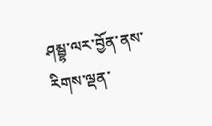ཤམྦྷ་ལར་བྱོན་ནས་རིགས་ལྡན་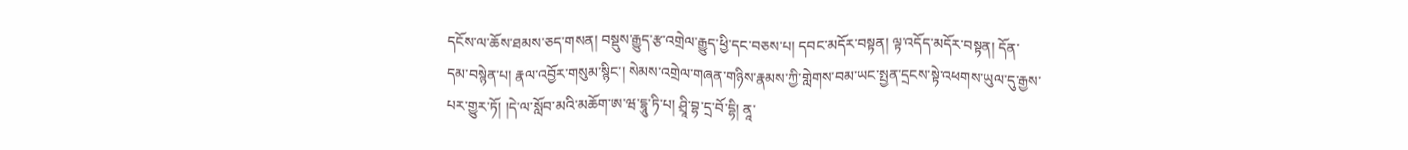དངོས་ལ་ཆོས་ཐམས་ཅད་གསན། བསྡུས་རྒྱུད་རྩ་འགྲེལ་རྒྱུད་ཕྱི་དང་བཅས་པ། དབང་མདོར་བསྟན། ལྟ་འདོད་མདོར་བསྟན། དོན་དམ་བསྙེན་པ། རྣལ་འབྱོར་གསུམ་སྙིང་། སེམས་འགྲེལ་གཞན་གཉིས་རྣམས་ཀྱི་གླེགས་བམ་ཡང་སྤྱན་དྲངས་སྟེ་འཕགས་ཡུལ་དུ་རྒྱས་པར་གྱུར་ཏོ། །དེ་ལ་སློབ་མའི་མཆོག་ཨ་ཝ་དྷཱུ་ཏི་པ། ཤྲཱི་བྷ་དྲ་བོ་དྷི། ནཱ་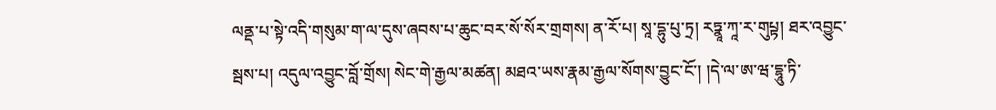ལནྡ་པ་སྟེ་འདི་གསུམ་ག་ལ་དུས་ཞབས་པ་ཆུང་བར་སོ་སོར་གྲགས། ན་རོ་པ། སཱ་དྷུ་པུ་ཏྲ། རཏྣཱ་ཀཱ་ར་གུཔྟ། ཐར་འབྱུང་སྦས་པ། འདུལ་འབྱུང་བློ་གྲོས། སེང་གེ་རྒྱལ་མཚན། མཐའ་ཡས་རྣམ་རྒྱལ་སོགས་བྱུང་ངོ་། །དེ་ལ་ཨ་ཝ་དྷཱུ་ཏི་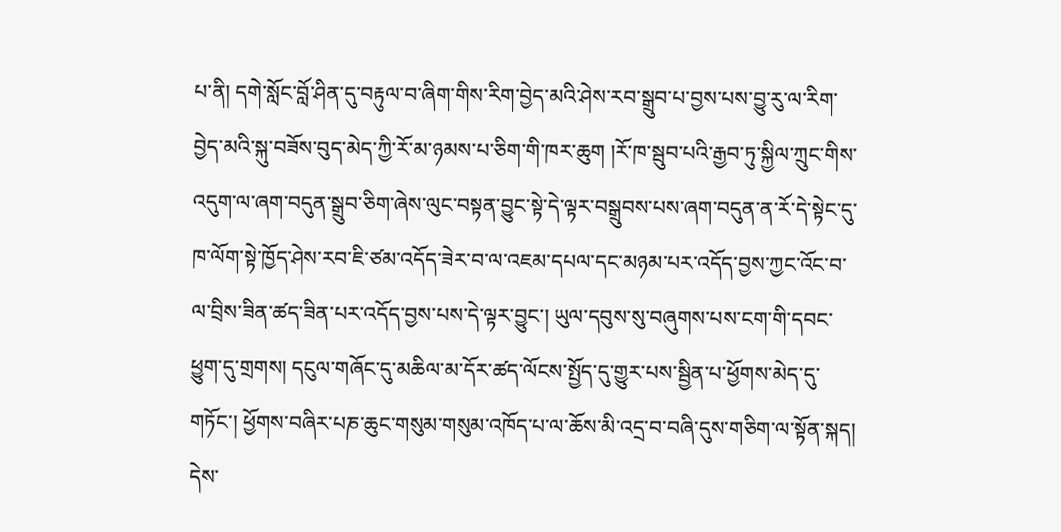པ་ནི། དགེ་སློང་བློ་ཤིན་དུ་བརྟུལ་བ་ཞིག་གིས་རིག་བྱེད་མའི་ཤེས་རབ་སྒྲུབ་པ་བྱས་པས་བྱུ་རུ་ལ་རིག་བྱེད་མའི་སྐུ་བཟོས་བུད་མེད་ཀྱི་རོ་མ་ཉམས་པ་ཅིག་གི་ཁར་ཆུག །རོ་ཁ་སྦུབ་པའི་རྒྱབ་ཏུ་སྐྱིལ་ཀྲུང་གིས་འདུག་ལ་ཞག་བདུན་སྒྲུབ་ཅིག་ཞེས་ལུང་བསྟན་བྱུང་སྟེ་དེ་ལྟར་བསྒྲུབས་པས་ཞག་བདུན་ན་རོ་དེ་སྟེང་དུ་ཁ་ལོག་སྟེ་ཁྱོད་ཤེས་རབ་ཇི་ཙམ་འདོད་ཟེར་བ་ལ་འཇམ་དཔལ་དང་མཉམ་པར་འདོད་བྱས་ཀྱང་འོང་བ་ལ་བྲིས་ཟིན་ཚད་ཟིན་པར་འདོད་བྱས་པས་དེ་ལྟར་བྱུང་། ཡུལ་དབུས་སུ་བཞུགས་པས་ངག་གི་དབང་ཕྱུག་དུ་གྲགས། དངུལ་གཞོང་དུ་མཆིལ་མ་དོར་ཚད་ལོངས་སྤྱོད་དུ་གྱུར་པས་སྦྱིན་པ་ཕྱོགས་མེད་དུ་གཏོང་། ཕྱོགས་བཞིར་པཎ་ཆུང་གསུམ་གསུམ་འཁོད་པ་ལ་ཆོས་མི་འདྲ་བ་བཞི་དུས་གཅིག་ལ་སྟོན་སྐད། དེས་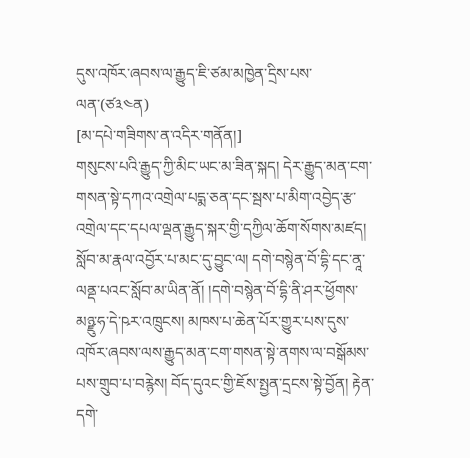དུས་འཁོར་ཞབས་ལ་རྒྱུད་ཇི་ཙམ་མཁྱེན་དྲིས་པས་ལན་(ཙ༣༤ན)
[མ་དཔེ་གཟིགས་ན་འདིར་གནོན།]
གསུངས་པའི་རྒྱུད་ཀྱི་མིང་ཡང་མ་ཟིན་སྐད། དེར་རྒྱུད་མན་ངག་གསན་སྟེ་དཀའ་འགྲེལ་པདྨ་ཅན་དང་སྦས་པ་མིག་འབྱེད་རྩ་འགྲེལ་དང་དཔལ་ལྡན་རྒྱུད་སྐར་གྱི་དཀྱིལ་ཆོག་སོགས་མཛད། སློབ་མ་རྣལ་འབྱོར་པ་མང་དུ་བྱུང་ལ། དགེ་བསྙེན་བོ་དྷི་དང་ནཱ་ལནྡ་པའང་སློབ་མ་ཡིན་ནོ། །དགེ་བསྙེན་བོ་དྷི་ནི་ཤར་ཕྱོགས་མཉྫུ་ཧ་དེ་ཥར་འཁྲུངས། མཁས་པ་ཆེན་པོར་གྱུར་པས་དུས་འཁོར་ཞབས་ལས་རྒྱུད་མན་ངག་གསན་སྟེ་ནགས་ལ་བསྒོམས་པས་གྲུབ་པ་བརྙེས། བོད་དུའང་གྱི་ཇོས་སྤྱན་དྲངས་སྟེ་བྱོན། རྟེན་དགེ་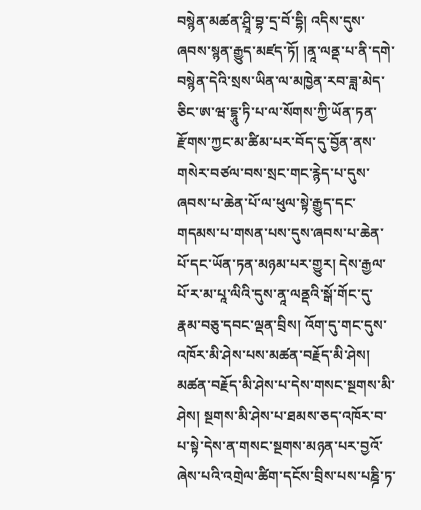བསྙེན་མཚན་ཤྲཱི་བྷ་དྲ་བོ་དྷི། འདིས་དུས་ཞབས་སྙན་རྒྱུད་མཛད་ཏོ། །ནཱ་ལནྡ་པ་ནི་དགེ་བསྙེན་དེའི་སྲས་ཡིན་ལ་མཁྱེན་རབ་ཟླ་མེད་ཅིང་ཨ་ཝ་དྷཱུ་ཏི་པ་ལ་སོགས་ཀྱི་ཡོན་ཏན་རྫོགས་ཀྱང་མ་ཚིམ་པར་བོད་དུ་བྱོན་ནས་གསེར་བཙལ་བས་སྲང་གང་རྙེད་པ་དུས་ཞབས་པ་ཆེན་པོ་ལ་ཕུལ་སྟེ་རྒྱུད་དང་གདམས་པ་གསན་པས་དུས་ཞབས་པ་ཆེན་པོ་དང་ཡོན་ཏན་མཉམ་པར་གྱུར། དེས་རྒྱལ་པོ་ར་མ་པཱ་ལིའི་དུས་ནཱ་ལནྡའི་སྒོ་གོང་དུ་རྣམ་བཅུ་དབང་ལྡན་བྲིས། འོག་དུ་གང་དུས་འཁོར་མི་ཤེས་པས་མཚན་བརྗོད་མི་ཤེས། མཚན་བརྗོད་མི་ཤེས་པ་དེས་གསང་སྔགས་མི་ཤེས། སྔགས་མི་ཤེས་པ་ཐམས་ཅད་འཁོར་བ་པ་སྟེ་དེས་ན་གསང་སྔགས་མཉན་པར་བྱའོ་ཞེས་པའི་འགྲེལ་ཚིག་དངོས་བྲིས་པས་པཎྜི་ཏ་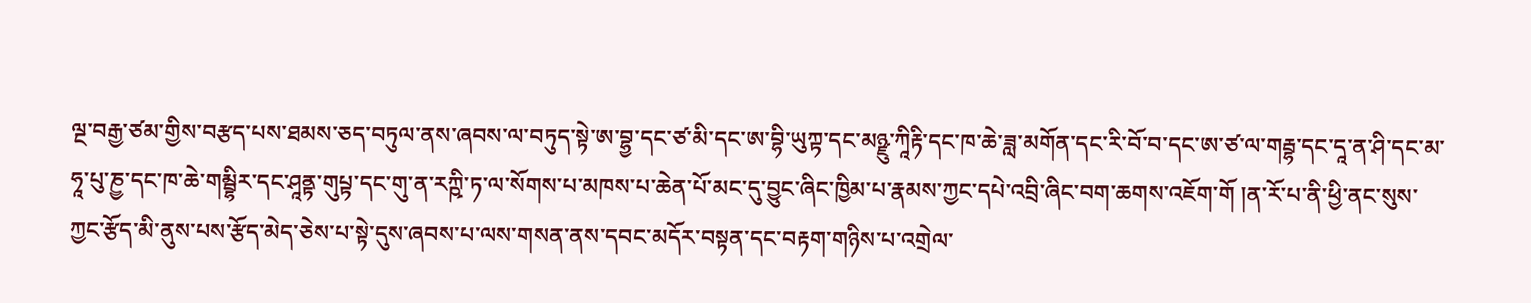ལྔ་བརྒྱ་ཙམ་གྱིས་བརྩད་པས་ཐམས་ཅད་བཏུལ་ནས་ཞབས་ལ་བཏུད་སྟེ་ཨ་བྷྱ་དང་ཙ་མི་དང་ཨ་བྷི་ཡུཀྟ་དང་མཉྫུ་ཀཱིརྟི་དང་ཁ་ཆེ་ཟླ་མགོན་དང་རི་བོ་བ་དང་ཨ་ཙ་ལ་གརྦྷ་དང་དཱ་ན་ཤི་དང་མ་ཧཱ་པུ་ཎྱ་དང་ཁ་ཆེ་གམྦྷིར་དང་ཤཱནྟ་གུཔྟ་དང་གུ་ན་རཀྵི་ཏ་ལ་སོགས་པ་མཁས་པ་ཆེན་པོ་མང་དུ་བྱུང་ཞིང་ཁྱིམ་པ་རྣམས་ཀྱང་དཔེ་འབྲི་ཞིང་བག་ཆགས་འཇོག་གོ །ན་རོ་པ་ནི་ཕྱི་ནང་སུས་ཀྱང་རྩོད་མི་ནུས་པས་རྩོད་མེད་ཅེས་པ་སྟེ་དུས་ཞབས་པ་ལས་གསན་ནས་དབང་མདོར་བསྟན་དང་བརྟག་གཉིས་པ་འགྲེལ་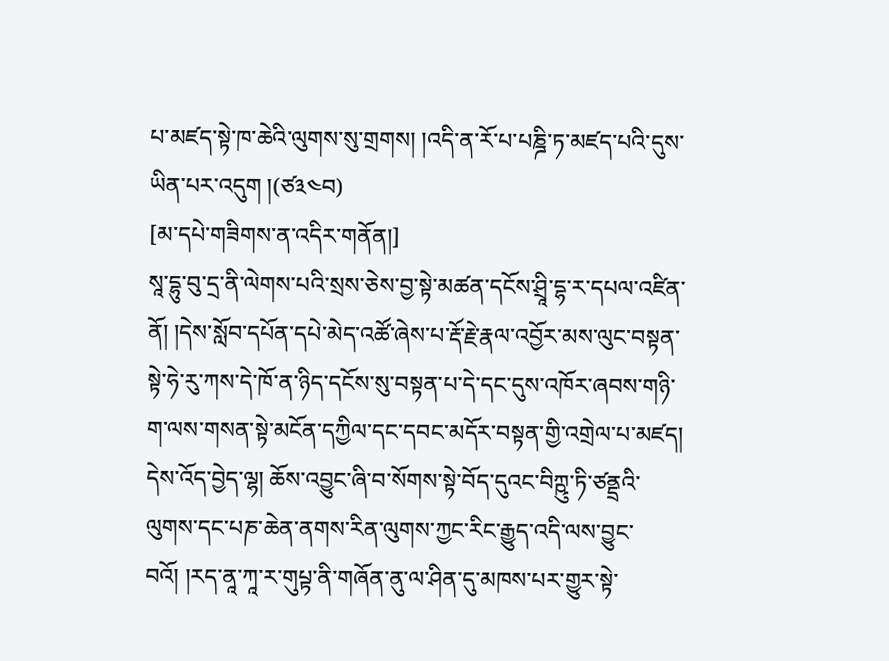པ་མཛད་སྟེ་ཁ་ཆེའི་ལུགས་སུ་གྲགས། །འདི་ན་རོ་པ་པཎྜི་ཏ་མཛད་པའི་དུས་ཡིན་པར་འདུག །(ཙ༣༤བ)
[མ་དཔེ་གཟིགས་ན་འདིར་གནོན།]
སཱ་དྷུ་བུ་དྲ་ནི་ལེགས་པའི་སྲས་ཅེས་བྱ་སྟེ་མཚན་དངོས་ཤྲཱི་དྷ་ར་དཔལ་འཛིན་ནོ། །དེས་སློབ་དཔོན་དཔེ་མེད་འཚོ་ཞེས་པ་རྡོ་རྗེ་རྣལ་འབྱོར་མས་ལུང་བསྟན་སྟེ་ཧེ་རུ་ཀས་དེ་ཁོ་ན་ཉིད་དངོས་སུ་བསྟན་པ་དེ་དང་དུས་འཁོར་ཞབས་གཉི་ག་ལས་གསན་སྟེ་མངོན་དཀྱིལ་དང་དབང་མདོར་བསྟན་གྱི་འགྲེལ་པ་མཛད། དེས་འོད་བྱེད་ལྷ། ཆོས་འབྱུང་ཞི་བ་སོགས་སྟེ་བོད་དུའང་བིཀྵུ་ཏི་ཙནྡྲའི་ལུགས་དང་པཎ་ཆེན་ནགས་རིན་ལུགས་ཀྱང་རིང་རྒྱུད་འདི་ལས་བྱུང་བའོ། །རད་ནཱ་ཀཱ་ར་གུཔྟ་ནི་གཞོན་ནུ་ལ་ཤིན་དུ་མཁས་པར་གྱུར་སྟེ་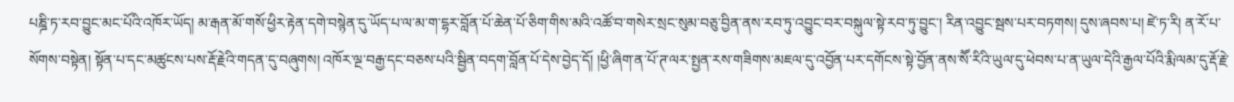པཎྜི་ཏ་རབ་བྱུང་མང་པོའི་འཁོར་ཡོད། མ་རྒན་མོ་གསོ་ཕྱིར་རྟེན་དགེ་བསྙེན་དུ་ཡོད་པ་ལ་མ་ག་དྷར་བློན་པོ་ཆེན་པོ་ཅིག་གིས་མའི་འཚོ་བ་གསེར་སྲང་སུམ་བཅུ་བྱིན་ནས་རབ་ཏུ་འབྱུང་བར་བསྐུལ་སྟེ་རབ་ཏུ་བྱུང་། རིན་འབྱུང་སྦས་པར་བཏགས། དུས་ཞབས་པ། ཛེ་ཏ་རི། ན་རོ་པ་སོགས་བསྟེན། སྟོན་པ་དང་མཚུངས་པས་རྡོ་རྗེའི་གདན་དུ་བཞུགས། འཁོར་ལྔ་བརྒྱ་དང་བཅས་པའི་སྦྱིན་བདག་བློན་པོ་དེས་བྱེད་དོ། །ཕྱི་ཞིག་ན་པོ་ཊ་ལར་སྤྱན་རས་གཟིགས་མཇལ་དུ་འབྱོན་པར་དགོངས་སྟེ་བྱོན་ནས་སཽ་རིའི་ཡུལ་དུ་ཕེབས་པ་ན་ཡུལ་དེའི་རྒྱལ་པོའི་རྨི་ལམ་དུ་རྡོ་རྗེ་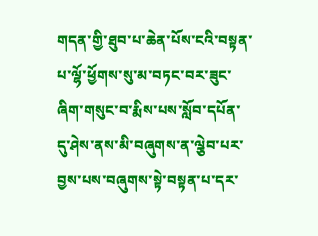གདན་གྱི་ཐུབ་པ་ཆེན་པོས་ངའི་བསྟན་པ་ལྷོ་ཕྱོགས་སུ་མ་བཏང་བར་ཟུང་ཞིག་གསུང་བ་རྨིས་པས་སློབ་དཔོན་དུ་ཤེས་ནས་མི་བཞུགས་ན་ལྕེབ་པར་བྱས་པས་བཞུགས་སྟེ་བསྟན་པ་དར་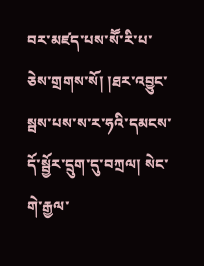བར་མཛད་པས་སཽ་རི་པ་ཅེས་གྲགས་སོ། །ཐར་འབྱུང་སྦས་པས་ས་ར་ཧའི་དམངས་དོ་སྦྱོར་དྲུག་དུ་བཀྲལ། སེང་གེ་རྒྱལ་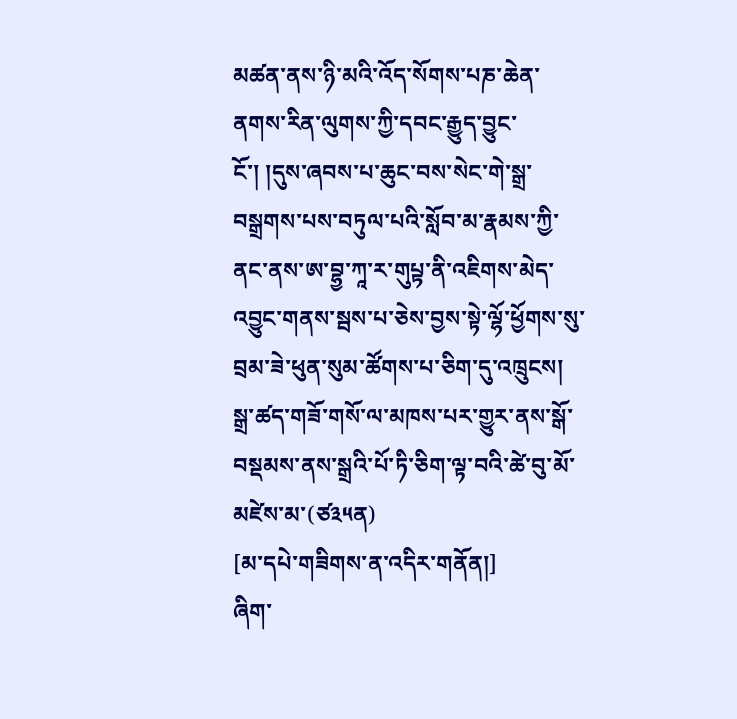མཚན་ནས་ཉི་མའི་འོད་སོགས་པཎ་ཆེན་ནགས་རིན་ལུགས་ཀྱི་དབང་རྒྱུད་བྱུང་ངོ་། །དུས་ཞབས་པ་ཆུང་བས་སེང་གེ་སྒྲ་བསྒྲགས་པས་བཏུལ་པའི་སློབ་མ་རྣམས་ཀྱི་ནང་ནས་ཨ་བྷྱ་ཀཱ་ར་གུཔྟ་ནི་འཇིགས་མེད་འབྱུང་གནས་སྦས་པ་ཅེས་བྱས་སྟེ་ལྷོ་ཕྱོགས་སུ་བྲམ་ཟེ་ཕུན་སུམ་ཚོགས་པ་ཅིག་དུ་འཁྲུངས། སྒྲ་ཚད་གཟོ་གསོ་ལ་མཁས་པར་གྱུར་ནས་སྒོ་བསྡམས་ནས་སྒྲའི་པོ་ཏི་ཅིག་ལྟ་བའི་ཚེ་བུ་མོ་མཛེས་མ་(ཙ༣༥ན)
[མ་དཔེ་གཟིགས་ན་འདིར་གནོན།]
ཞིག་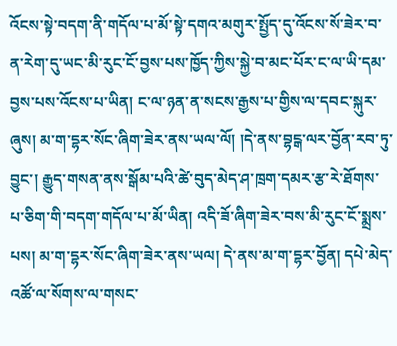འོངས་སྟེ་བདག་ནི་གདོལ་པ་མོ་སྟེ་དགའ་མགུར་སྤྱོད་དུ་འོངས་སོ་ཟེར་བ་ན་རེག་དུ་ཡང་མི་རུང་ངོ་བྱས་པས་ཁྱོད་ཀྱིས་སྐྱེ་བ་མང་པོར་ང་ལ་ཡི་དམ་བྱས་པས་འོངས་པ་ཡིན། ང་ལ་ཉན་ན་སངས་རྒྱས་པ་གྱིས་ལ་དབང་སྐུར་ཞུས། མ་ག་དྷར་སོང་ཞིག་ཟེར་ནས་ཡལ་ལོ། །དེ་ནས་བྷངྒ་ལར་བྱོན་རབ་ཏུ་བྱུང་། རྒྱུད་གསན་ནས་སྒོམ་པའི་ཚེ་བུད་མེད་ཤ་ཁྲག་དམར་རྩ་རེ་ཐོགས་པ་ཅིག་གི་བདག་གདོལ་པ་མོ་ཡིན། འདི་ཟོ་ཞིག་ཟེར་བས་མི་རུང་ངོ་སྨྲས་པས། མ་ག་དྷར་སོང་ཞིག་ཟེར་ནས་ཡལ། དེ་ནས་མ་ག་དྷར་བྱོན། དཔེ་མེད་འཚོ་ལ་སོགས་ལ་གསང་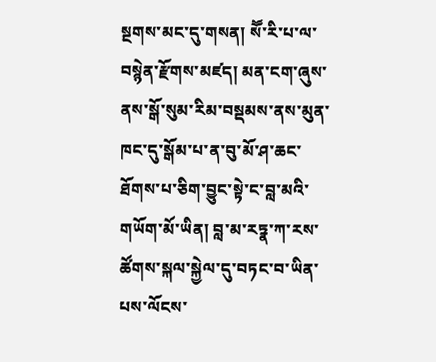སྔགས་མང་དུ་གསན། སཽ་རི་པ་ལ་བསྙེན་རྫོགས་མཛད། མན་ངག་ཞུས་ནས་སྒོ་སུམ་རིམ་བསྡམས་ནས་མུན་ཁང་དུ་སྒོམ་པ་ན་བུ་མོ་ཤ་ཆང་ཐོགས་པ་ཅིག་བྱུང་སྟེ་ང་བླ་མའི་གཡོག་མོ་ཡིན། བླ་མ་རཏྣ་ཀ་རས་ཚོགས་སྐལ་སྐྱེལ་དུ་བཏང་བ་ཡིན་པས་ལོངས་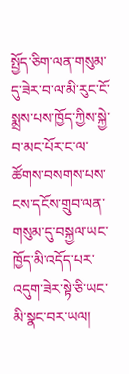སྤྱོད་ཅིག་ལན་གསུམ་དུ་ཟེར་བ་ལ་མི་རུང་ངོ་སྨྲས་པས་ཁྱོད་ཀྱིས་སྐྱེ་བ་མང་པོར་ང་ལ་ཚོགས་བསགས་པས་ངས་དངོས་གྲུབ་ལན་གསུམ་དུ་བསྐྱལ་ཡང་ཁྱོད་མི་འདོད་པར་འདུག་ཟེར་སྟེ་ཅི་ཡང་མི་སྣང་བར་ཡལ།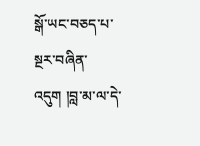སྒོ་ཡང་བཅད་པ་སྔར་བཞིན་འདུག །བླ་མ་ལ་དེ་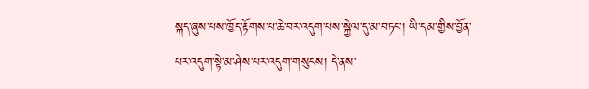སྐད་ཞུས་པས་ཁྱོད་རྟོགས་པ་ཆེ་བར་འདུག་པས་སྐྱེལ་དུ་མ་བཏང་། ཡི་དམ་གྱིས་བྱོན་པར་འདུག་སྟེ་མ་ཤེས་པར་འདུག་གསུངས། དེ་ནས་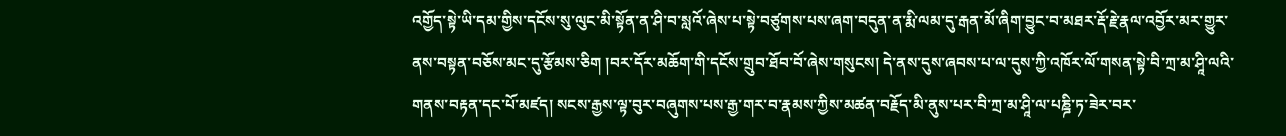འགྱོད་སྟེ་ཡི་དམ་གྱིས་དངོས་སུ་ལུང་མི་སྟོན་ན་ཤི་བ་སླའོ་ཞེས་པ་སྟེ་བཙུགས་པས་ཞག་བདུན་ན་རྨི་ལམ་དུ་རྒན་མོ་ཞིག་བྱུང་བ་མཐར་རྡོ་རྗེ་རྣལ་འབྱོར་མར་གྱུར་ནས་བསྟན་བཅོས་མང་དུ་རྩོམས་ཅིག །བར་དོར་མཆོག་གི་དངོས་གྲུབ་ཐོབ་བོ་ཞེས་གསུངས། དེ་ནས་དུས་ཞབས་པ་ལ་དུས་ཀྱི་འཁོར་ལོ་གསན་སྟེ་བི་ཀྲ་མ་ཤཱི་ལའི་གནས་བརྟན་དང་པོ་མཛད། སངས་རྒྱས་ལྟ་བུར་བཞུགས་པས་རྒྱ་གར་བ་རྣམས་ཀྱིས་མཚན་བརྗོད་མི་ནུས་པར་བི་ཀྲ་མ་ཤཱི་ལ་པཎྜི་ཏ་ཟེར་བར་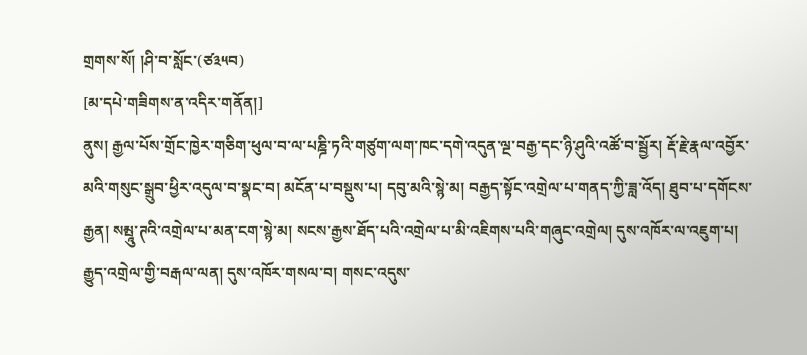གྲགས་སོ། །ཤི་བ་སློང་(ཙ༣༥བ)
[མ་དཔེ་གཟིགས་ན་འདིར་གནོན།]
ནུས། རྒྱལ་པོས་གྲོང་ཁྱེར་གཅིག་ཕུལ་བ་ལ་པཎྜི་ཏའི་གཙུག་ལག་ཁང་དགེ་འདུན་ལྔ་བརྒྱ་དང་ཉི་ཤུའི་འཚོ་བ་སྦྱོར། རྡོ་རྗེ་རྣལ་འབྱོར་མའི་གསུང་སྒྲུབ་ཕྱིར་འདུལ་བ་སྣང་བ། མངོན་པ་བསྡུས་པ། དབུ་མའི་སྙེ་མ། བརྒྱད་སྟོང་འགྲེལ་པ་གནད་ཀྱི་ཟླ་འོད། ཐུབ་པ་དགོངས་རྒྱན། སམྤཱུ་ཊའི་འགྲེལ་པ་མན་ངག་སྙེ་མ། སངས་རྒྱས་ཐོད་པའི་འགྲེལ་པ་མི་འཇིགས་པའི་གཞུང་འགྲེལ། དུས་འཁོར་ལ་འཇུག་པ། རྒྱུད་འགྲེལ་གྱི་བརྒལ་ལན། དུས་འཁོར་གསལ་བ། གསང་འདུས་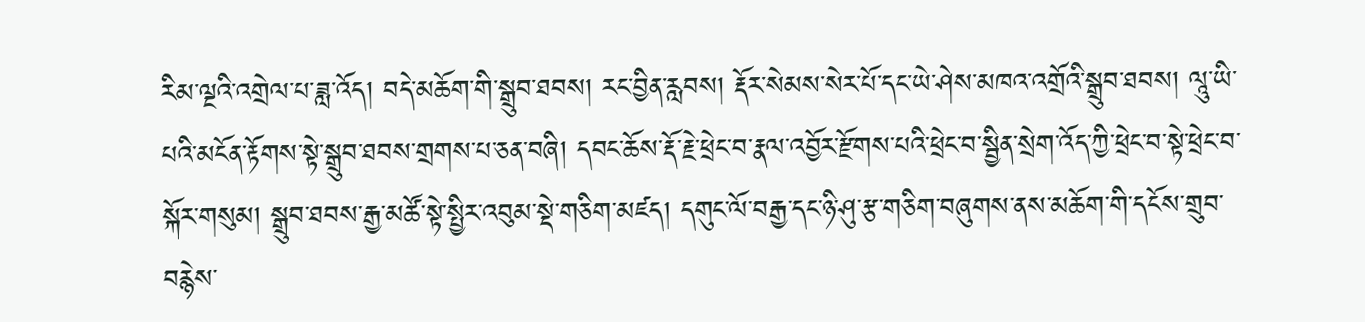རིམ་ལྔའི་འགྲེལ་པ་ཟླ་འོད། བདེ་མཆོག་གི་སྒྲུབ་ཐབས། རང་བྱིན་རླབས། རྡོར་སེམས་སེར་པོ་དང་ཡེ་ཤེས་མཁའ་འགྲོའི་སྒྲུབ་ཐབས། ལཱུ་ཡི་པའི་མངོན་རྟོགས་སྟེ་སྒྲུབ་ཐབས་གྲགས་པ་ཅན་བཞི། དབང་ཆོས་རྡོ་རྗེ་ཕྲེང་བ་རྣལ་འབྱོར་རྫོགས་པའི་ཕྲེང་བ་སྦྱིན་སྲེག་འོད་ཀྱི་ཕྲེང་བ་སྟེ་ཕྲེང་བ་སྐོར་གསུམ། སྒྲུབ་ཐབས་རྒྱ་མཚོ་སྟེ་སྤྱིར་འབུམ་སྡེ་གཅིག་མཛད། དགུང་ལོ་བརྒྱ་དང་ཉི་ཤུ་རྩ་གཅིག་བཞུགས་ནས་མཆོག་གི་དངོས་གྲུབ་བརྙེས་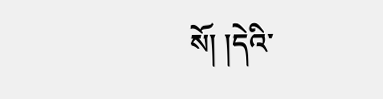སོ། །དེའི་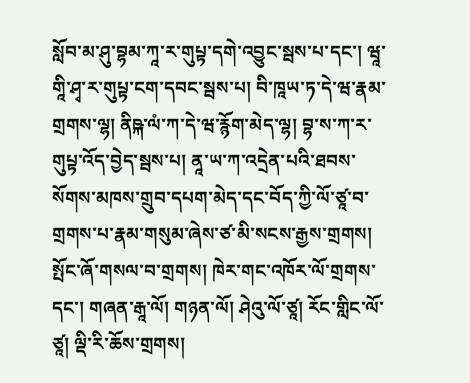སློབ་མ་ཤུ་བྷམ་ཀཱ་ར་གུཔྟ་དགེ་འབྱུང་སྦས་པ་དང་། ཝཱ་གཱི་ཤྭ་ར་གུཔྟ་ངག་དབང་སྦས་པ། བི་ཁཱཡ་ཏ་དེ་ཝ་རྣམ་གྲགས་ལྷ། ནིཥྐ་ལཾ་ཀ་དེ་ཝ་རྙོག་མེད་ལྷ། བྷ་ས་ཀ་ར་གུཔྟ་འོད་བྱེད་སྦས་པ། ནཱ་ཡ་ཀ་འདྲེན་པའི་ཐབས་སོགས་མཁས་གྲུབ་དཔག་མེད་དང་བོད་ཀྱི་ལོ་ཙཱ་བ་གྲགས་པ་རྣམ་གསུམ་ཞེས་ཙ་མི་སངས་རྒྱས་གྲགས། སྤོང་ཞོ་གསལ་བ་གྲགས། ཁེར་གང་འཁོར་ལོ་གྲགས་དང་། གཞན་རྒཱ་ལོ། གཉན་ལོ། ཤེའུ་ལོ་ཙཱ། རོང་གླིང་ལོ་ཙཱ། ལྡི་རི་ཆོས་གྲགས།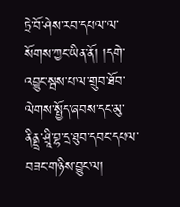ཏྲེ་བོ་ཤེས་རབ་དཔལ་ལ་སོགས་ཀྱང་ཡིན་ནོ། །དགེ་འབྱུང་སྦས་པ་ལ་གྲུབ་ཐོབ་ལེགས་སྤྱོད་ཞབས་དང་མུ་ནིནྡྲ་ཤྲཱི་བྷ་དྲ་ཐུབ་དབང་དཔལ་བཟང་གཉིས་བྱུང་ལ།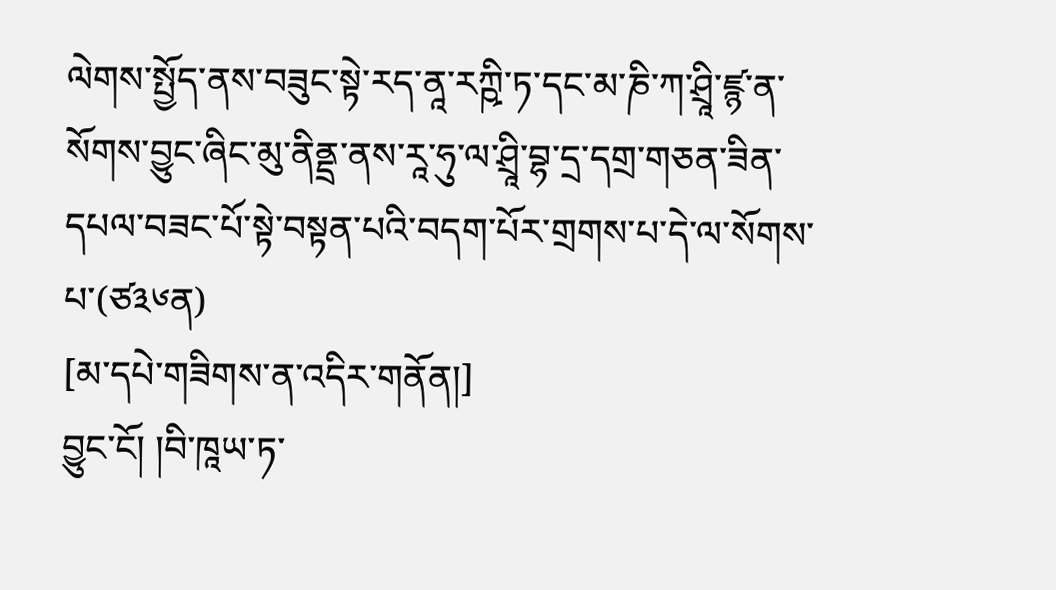ལེགས་སྤྱོད་ནས་བཟུང་སྟེ་རད་ནཱ་རཀྵི་ཏ་དང་མ་ཎི་ཀ་ཤྲཱི་ཛྙ་ན་སོགས་བྱུང་ཞིང་མུ་ནིནྡྲ་ནས་རཱ་ཧུ་ལ་ཤྲཱི་བྷ་དྲ་དགྲ་གཅན་ཟིན་དཔལ་བཟང་པོ་སྟེ་བསྟན་པའི་བདག་པོར་གྲགས་པ་དེ་ལ་སོགས་པ་(ཙ༣༦ན)
[མ་དཔེ་གཟིགས་ན་འདིར་གནོན།]
བྱུང་ངོ། །བི་ཁཱཡ་ཏ་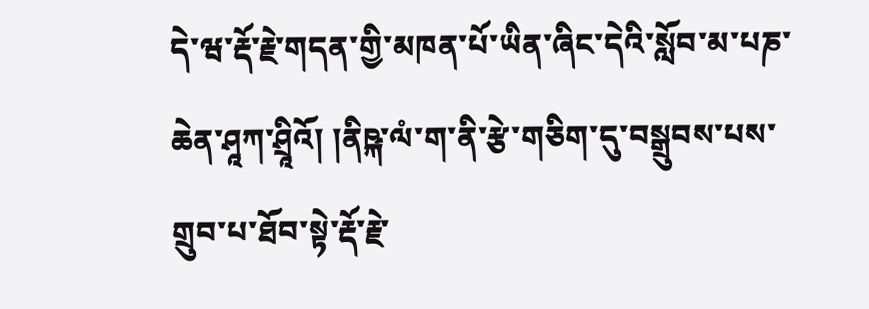དེ་ཝ་རྡོ་རྗེ་གདན་གྱི་མཁན་པོ་ཡིན་ཞིང་དེའི་སློབ་མ་པཎ་ཆེན་ཤཱཀ་ཤྲཱིའོ། །ནིཥྐ་ལཾ་ག་ནི་རྩེ་གཅིག་དུ་བསྒྲུབས་པས་གྲུབ་པ་ཐོབ་སྟེ་རྡོ་རྗེ་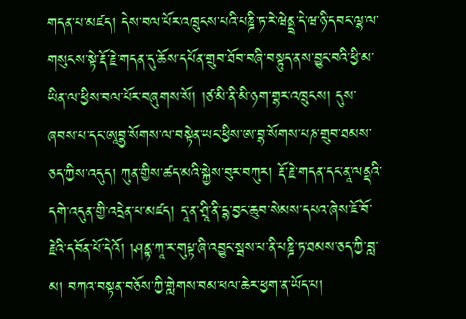གདན་པ་མཛད། དེས་བལ་པོར་འཁྲུངས་པའི་པཎྜི་ཏ་རེ་ཝེནྡྲ་དེ་ཝ་ཉི་དབང་ལྷ་ལ་གསུངས་སྟེ་རྡོ་རྗེ་གདན་དུ་ཆོས་དཔོན་གྲུབ་ཐོབ་བཞི་བསྟུད་ནས་བྱུང་བའི་ཕྱི་མ་ཡིན་ལ་ཕྱིས་བལ་པོར་བཞུགས་སོ། །ཙ་མི་ནི་མི་ཉག་གྷར་འཁྲུངས། དུས་ཞབས་པ་དང་ཨཱབྷྱ་སོགས་ལ་བསྟེན་ཡང་ཕྱིས་ཨ་བྷ་སོགས་པཎ་གྲུབ་ཐམས་ཅད་ཀྱིས་འདུད། ཀུན་གྱིས་ཚད་མའི་སྐྱེས་བུར་བཀུར། རྡོ་རྗེ་གདན་དང་ནཱ་ལནྡའི་དགེ་འདུན་གྱི་འདྲེན་པ་མཛད། དཱ་ན་ཤྲཱི་ནི་དྷ་བྱང་ཆུབ་སེམས་དཔའ་ཞེས་ཇོ་བོ་རྗེའི་དབོན་པོ་དེའོ། །ཤནྟ་ཀཱ་ར་གུཔྟ་ཞི་འབྱུང་སྦས་པ་ནི་པཎྜི་ཏ་ཐམས་ཅད་ཀྱི་བླ་མ། བཀའ་བསྟན་བཅོས་ཀྱི་གླེགས་བམ་ཕལ་ཆེར་ཕྱག་ན་ཡོད་པ།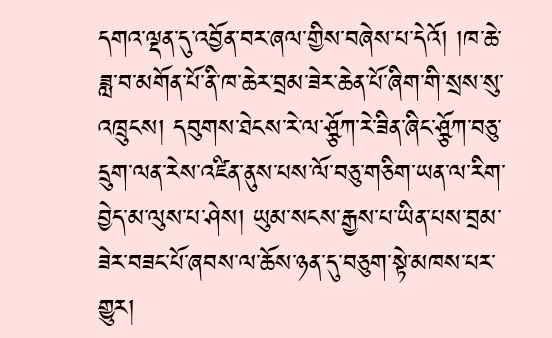དགའ་ལྡན་དུ་འབྱོན་བར་ཞལ་གྱིས་བཞེས་པ་དེའོ། །ཁ་ཆེ་ཟླ་བ་མགོན་པོ་ནི་ཁ་ཆེར་བྲམ་ཟེར་ཆེན་པོ་ཞིག་གི་སྲས་སུ་འཁྲུངས། དབུགས་ཐེངས་རེ་ལ་ཤྩོཀ་རེ་ཟིན་ཞིང་ཤྩོཀ་བཅུ་དྲུག་ལན་རེས་འཛིན་ནུས་པས་ལོ་བཅུ་གཅིག་ཡན་ལ་རིག་བྱེད་མ་ལུས་པ་ཤེས། ཡུམ་སངས་རྒྱས་པ་ཡིན་པས་བྲམ་ཟེར་བཟང་པོ་ཞབས་ལ་ཆོས་ཉན་དུ་བཅུག་སྟེ་མཁས་པར་གྱུར།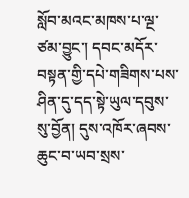སློབ་མའང་མཁས་པ་ལྔ་ཙམ་བྱུང་། དབང་མདོར་བསྟན་གྱི་དཔེ་གཟིགས་པས་ཤིན་དུ་དད་སྟེ་ཡུལ་དབུས་སུ་བྱོན། དུས་འཁོར་ཞབས་ཆུང་བ་ཡབ་སྲས་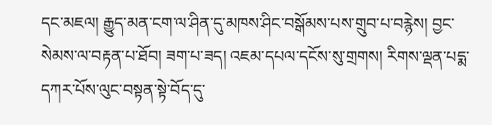དང་མཇལ། རྒྱུད་མན་ངག་ལ་ཤིན་དུ་མཁས་ཤིང་བསྒོམས་པས་གྲུབ་པ་བརྙེས། བྱང་སེམས་ལ་བརྟན་པ་ཐོབ། ཟག་པ་ཟད། འཇམ་དཔལ་དངོས་སུ་གྲགས། རིགས་ལྡན་པདྨ་དཀར་པོས་ལུང་བསྟན་སྟེ་བོད་དུ་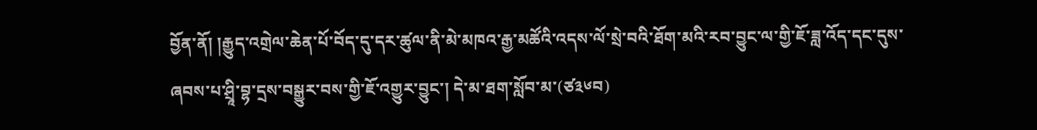བྱོན་ནོ། །རྒྱུད་འགྲེལ་ཆེན་པོ་བོད་དུ་དར་ཚུལ་ནི་མེ་མཁའ་རྒྱ་མཚོའི་འདས་ལོ་སྲེ་བའི་ཐོག་མའི་རབ་བྱུང་ལ་གྱི་ཇོ་ཟླ་འོད་དང་དུས་ཞབས་པ་ཤྲཱི་བྷ་དྲས་བསྒྱུར་བས་གྱི་ཇོ་འགྱུར་བྱུང་། དེ་མ་ཐག་སློབ་མ་(ཙ༣༦བ)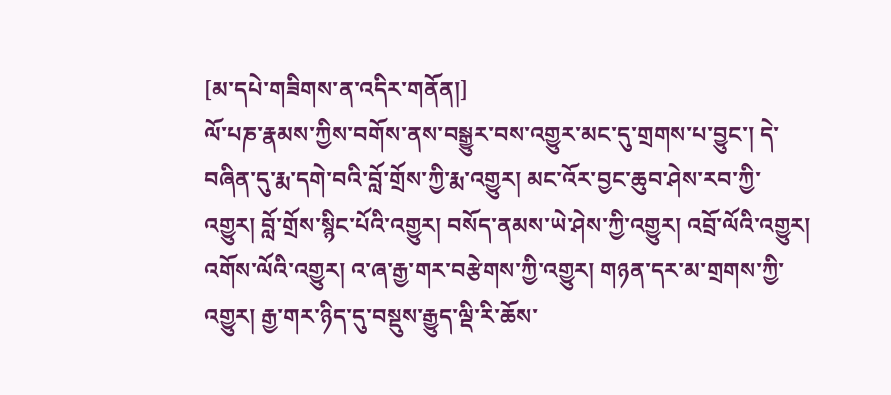[མ་དཔེ་གཟིགས་ན་འདིར་གནོན།]
ལོ་པཎ་རྣམས་ཀྱིས་བགོས་ནས་བསྒྱུར་བས་འགྱུར་མང་དུ་གྲགས་པ་བྱུང་། དེ་བཞིན་དུ་རྨ་དགེ་བའི་བློ་གྲོས་ཀྱི་རྨ་འགྱུར། མང་འོར་བྱང་ཆུབ་ཤེས་རབ་ཀྱི་འགྱུར། བློ་གྲོས་སྙིང་པོའི་འགྱུར། བསོད་ནམས་ཡེ་ཤེས་ཀྱི་འགྱུར། འབྲོ་ལོའི་འགྱུར། འགོས་ལོའི་འགྱུར། འ་ཞ་རྒྱ་གར་བརྩེགས་ཀྱི་འགྱུར། གཉན་དར་མ་གྲགས་ཀྱི་འགྱུར། རྒྱ་གར་ཉིད་དུ་བསྡུས་རྒྱུད་ལྡི་རི་ཆོས་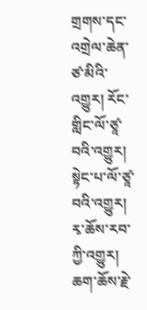གྲགས་དང་འགྲེལ་ཆེན་ཙ་མིའི་འགྱུར། རོང་གླིང་ལོ་ཙཱ་བའི་འགྱུར། སྟེང་པ་ལོ་ཙཱ་བའི་འགྱུར། རྭ་ཆོས་རབ་ཀྱི་འགྱུར། ཆག་ཆོས་རྗེ་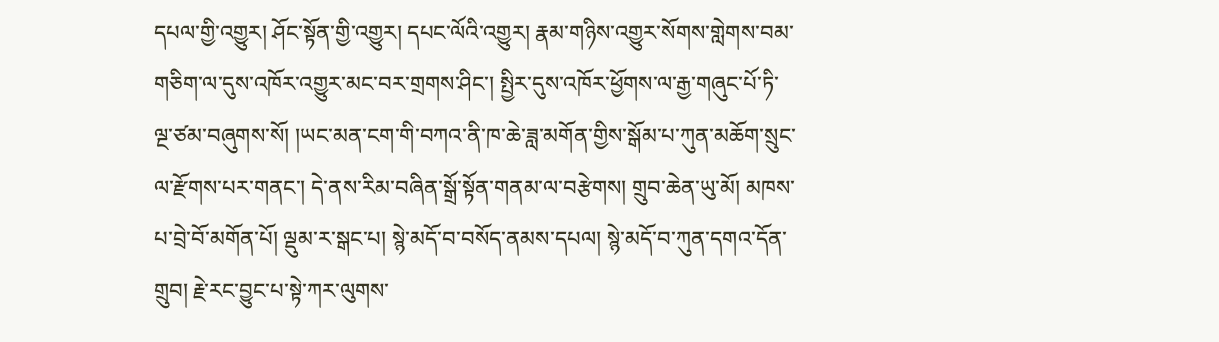དཔལ་གྱི་འགྱུར། ཤོང་སྟོན་གྱི་འགྱུར། དཔང་ལོའི་འགྱུར། རྣམ་གཉིས་འགྱུར་སོགས་གླེགས་བམ་གཅིག་ལ་དུས་འཁོར་འགྱུར་མང་བར་གྲགས་ཤིང་། སྤྱིར་དུས་འཁོར་ཕྱོགས་ལ་རྒྱ་གཞུང་པོ་ཏི་ལྔ་ཙམ་བཞུགས་སོ། །ཡང་མན་ངག་གི་བཀའ་ནི་ཁ་ཆེ་ཟླ་མགོན་གྱིས་སྒོམ་པ་ཀུན་མཆོག་སྲུང་ལ་རྫོགས་པར་གནང་། དེ་ནས་རིམ་བཞིན་སྒྲོ་སྟོན་གནམ་ལ་བརྩེགས། གྲུབ་ཆེན་ཡུ་མོ། མཁས་པ་བྲེ་བོ་མགོན་པོ། ལྡུམ་ར་སྒང་པ། སྙེ་མདོ་བ་བསོད་ནམས་དཔལ། སྙེ་མདོ་བ་ཀུན་དགའ་དོན་གྲུབ། རྗེ་རང་བྱུང་པ་སྟེ་ཀར་ལུགས་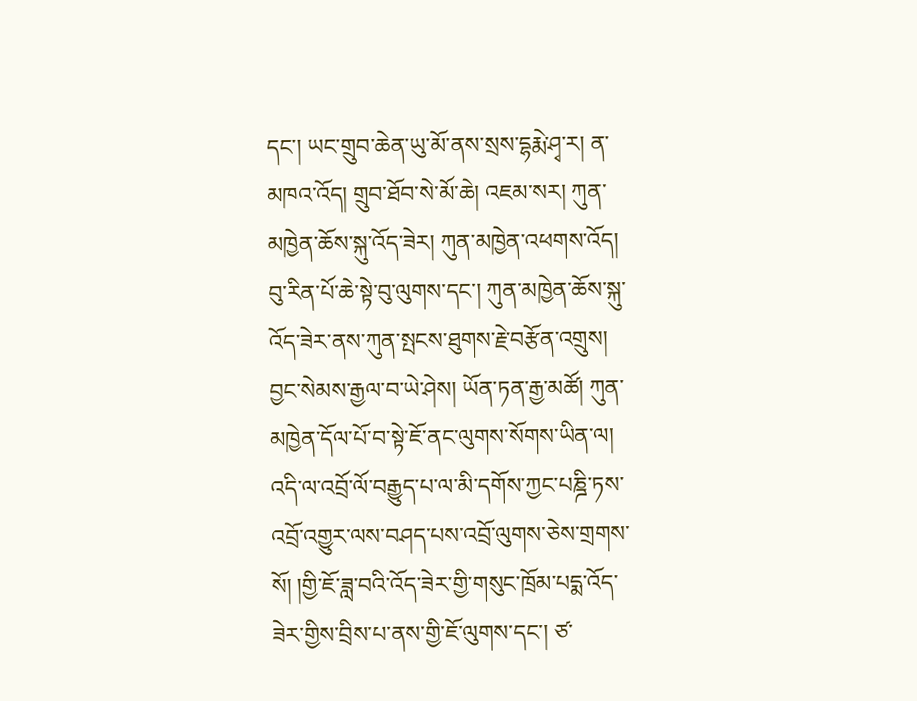དང་། ཡང་གྲུབ་ཆེན་ཡུ་མོ་ནས་སྲས་དྷརྨེ་ཤྭ་ར། ན་མཁའ་འོད། གྲུབ་ཐོབ་སེ་མོ་ཆེ། འཇམ་སར། ཀུན་མཁྱེན་ཆོས་སྐུ་འོད་ཟེར། ཀུན་མཁྱེན་འཕགས་འོད། བུ་རིན་པོ་ཆེ་སྟེ་བུ་ལུགས་དང་། ཀུན་མཁྱེན་ཆོས་སྐུ་འོད་ཟེར་ནས་ཀུན་སྤངས་ཐུགས་རྗེ་བརྩོན་འགྲུས། བྱང་སེམས་རྒྱལ་བ་ཡེ་ཤེས། ཡོན་ཏན་རྒྱ་མཚོ། ཀུན་མཁྱེན་དོལ་པོ་བ་སྟེ་ཇོ་ནང་ལུགས་སོགས་ཡིན་ལ། འདི་ལ་འབྲོ་ལོ་བརྒྱུད་པ་ལ་མི་དགོས་ཀྱང་པཎྜི་ཏས་འབྲོ་འགྱུར་ལས་བཤད་པས་འབྲོ་ལུགས་ཅེས་གྲགས་སོ། །གྱི་ཇོ་ཟླ་བའི་འོད་ཟེར་གྱི་གསུང་ཁྲོམ་པདྨ་འོད་ཟེར་གྱིས་བྲིས་པ་ནས་གྱི་ཇོ་ལུགས་དང་། ཙ་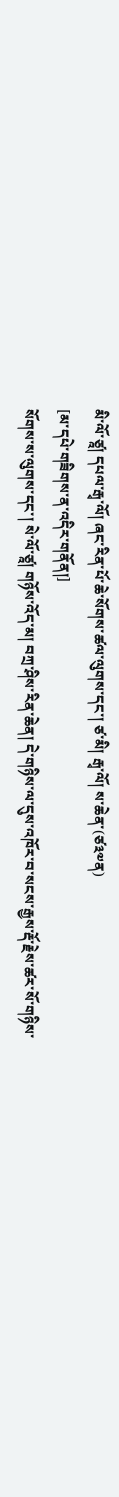མི་ལོ་ཙཱ། དཔལ་རྒྭ་ལོ། ཞང་རིན་པོ་ཆེ་སོགས་ཚལ་ལུགས་དང་། ཙ་མི། རྒྭ་ལོ། ས་ཆེན་(ཙ༣༧ན)
[མ་དཔེ་གཟིགས་ན་འདིར་གནོན།]
སོགས་ས་ལུགས་དང་། སེ་ལོ་ཙཱ། གཉོས་འོད་མ། བཀྲ་ཤིས་རིན་ཆེན། དེ་གཉིས་ལ་དུས་འཁོར་བ་སངས་རྒྱས་རྡོ་རྗེས་ཚར་སོ་གཉིས་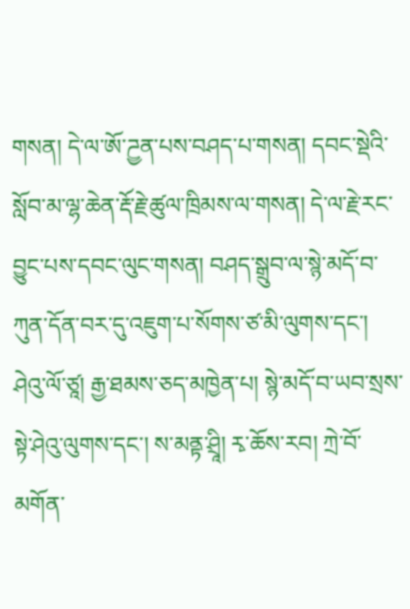གསན། དེ་ལ་ཨོ་ཌྱན་པས་བཤད་པ་གསན། དབང་སྡེའི་སློབ་མ་ལྷ་ཆེན་རྡོ་རྗེ་ཚུལ་ཁྲིམས་ལ་གསན། དེ་ལ་རྗེ་རང་བྱུང་པས་དབང་ལུང་གསན། བཤད་སྒྲུབ་ལ་སྙེ་མདོ་བ་ཀུན་དོན་བར་དུ་འཇུག་པ་སོགས་ཙ་མི་ལུགས་དང་། ཤེའུ་ལོ་ཙཱ། རྒྱ་ཐམས་ཅད་མཁྱེན་པ། སྙེ་མདོ་བ་ཡབ་སྲས་སྟེ་ཤེའུ་ལུགས་དང་། ས་མནྟ་ཤྲཱི། རྭ་ཆོས་རབ། ཀྲེ་བོ་མགོན་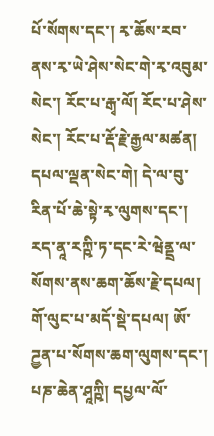པོ་སོགས་དང་། རྭ་ཆོས་རབ་ནས་རྭ་ཡེ་ཤེས་སེང་གེ་རྭ་འབུམ་སེང་། རོང་པ་རྒྭ་ལོ། རོང་པ་ཤེས་སེང་། རོང་པ་རྡོ་རྗེ་རྒྱལ་མཚན། དཔལ་ལྡན་སེང་གེ། དེ་ལ་བུ་རིན་པོ་ཆེ་སྟེ་རྭ་ལུགས་དང་། རད་ནཱ་རཀྵི་ཏ་དང་རེ་ཝེནྡྲ་ལ་སོགས་ནས་ཆག་ཆོས་རྗེ་དཔལ། གོ་ལུང་པ་མདོ་སྡེ་དཔལ། ཨོ་ཌྱན་པ་སོགས་ཆག་ལུགས་དང་། པཎ་ཆེན་ཤཱཀྵི། དཔྱལ་ལོ་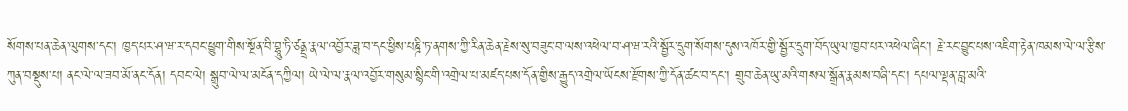སོགས་པན་ཆེན་ལུགས་དང་། ཁྱད་པར་ཤ་ཝ་ར་དབང་ཕྱུག་གིས་སྔོན་བི་བྷཱུ་ཏི་ཙནྡྲ་རྣལ་འབྱོར་ཟླ་བ་དང་ཕྱིས་པཎྜི་ཏ་ནགས་ཀྱི་རིན་ཆེན་རྗེས་སུ་བཟུང་བ་ལས་འཕེལ་བ་ཤ་ཝ་རའི་སྦྱོར་དྲུག་སོགས་དུས་འཁོར་གྱི་སྦྱོར་དྲུག་བོད་ཡུལ་ཁྱབ་པར་འཕེལ་ཞིང་། རྗེ་རང་བྱུང་པས་འཇིག་རྟེན་ཁམས་ལེ་ལ་རྩིས་ཀུན་བསྡུས་པ། ནང་ལེ་ལ་ཟབ་མོ་ནང་དོན། དབང་ལེ། སྒྲུབ་ལེ་ལ་མངོན་དཀྱིལ། ཡེ་ལེ་ལ་རྣལ་འབྱོར་གསུམ་སྙིང་གི་འགྲེལ་པ་མཛད་པས་དོན་གྱིས་རྒྱུད་འགྲེལ་ཡོངས་རྫོགས་ཀྱི་དོན་ཚང་བ་དང་། གྲུབ་ཆེན་ཡུ་མའི་གསལ་སྒྲོན་རྣམས་བཞི་དང་། དཔལ་ལྡན་བླ་མའི་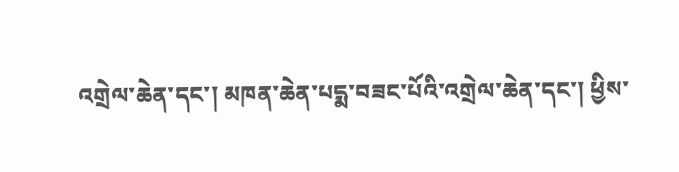འགྲེལ་ཆེན་དང་། མཁན་ཆེན་པདྨ་བཟང་པོའི་འགྲེལ་ཆེན་དང་། ཕྱིས་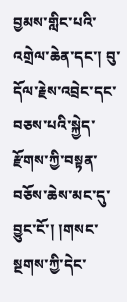བྱམས་གླིང་པའི་འགྲེལ་ཆེན་དང་། བུ་དོལ་རྗེས་འབྲེང་དང་བཅས་པའི་སྐྱེད་རྫོགས་ཀྱི་བསྟན་བཅོས་ཆེས་མང་དུ་བྱུང་ངོ་། །གསང་སྔགས་ཀྱི་དེང་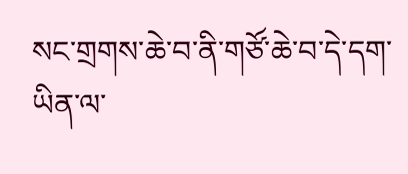སང་གྲགས་ཆེ་བ་ནི་གཙོ་ཆེ་བ་དེ་དག་ཡིན་ལ་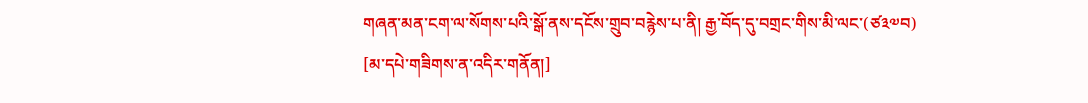གཞན་མན་ངག་ལ་སོགས་པའི་སྒོ་ནས་དངོས་གྲུབ་བརྙེས་པ་ནི། རྒྱ་བོད་དུ་བགྲང་གིས་མི་ལང་(ཙ༣༧བ)
[མ་དཔེ་གཟིགས་ན་འདིར་གནོན།]